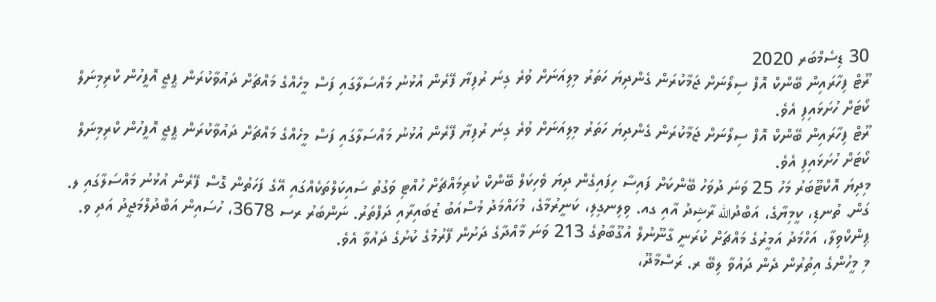30 ޑިސެމްބަރ 2020
ރޫޓް ފިހާރައިން ބޭންކް އޮފް ސިލޯނަށް ޖަމާކުރަން ގެންދިޔަ ހަތަރު މިލިއަނަށް ވުރެ ގިނަ ރުފިޔާ ފޭރެން އުޅުނު މައްސަލާގައި ފަސް މީހެއްގެ މައްޗަށް ދައުވާކުރަން ޕީޖީ އޮފީހުން ކްރިމިނަލް ކޯޓަށް ހުށަޅައިފި އެވެ.
ރޫޓް ފިހާރައިން ބޭންކް އޮފް ސިލޯނަށް ޖަމާކުރަން ގެންދިޔަ ހަތަރު މިލިއަނަށް ވުރެ ގިނަ ރުފިޔާ ފޭރެން އުޅުނު މައްސަލާގައި ފަސް މީހެއްގެ މައްޗަށް ދައުވާކުރަން ޕީޖީ އޮފީހުން ކްރިމިނަލް ކޯޓަށް ހުށަޅައިފި އެވެ.
މިދިޔަ އޮކްޓޫބަރު މަހު 25 ވަނަ ދުވަހު ބޭންކަށް ފައިސާ ހިފައިގެން ދިޔަ ވެހިކަލް ބޭންކް ކުރިމައްޗަށް ހުއްޓި ވަގުތު ސައިކަލްތަކެއްގައި އޭގެ ފަހަތުން ގޮސް ފޭރެން އުޅުނު މައްސަލާގައި ލ. ގަން. ތުނޑި، ކީމިޔާގެ، އަބްދުالله ރާޝިދު އާއި ގއ. ވިލިނގިލި، ކަނީރުމާގެ، މުހައްމަދު މުސްއަބު ޒުބައިރާއި ދަފްތަރު. ނަންބަރު ރސ 3678، ހުސައިން އަބްދުލްމަޖީދު އަދި ވ. ޕިންކްވިލާ، އަހްމަދު އަމީރުގެ މައްޗަށް ކުރަނީ ގާނޫނުލް އުގޫބާތުގެ 213 ވަނަ މާއްދާގެ ދަށުން ފޭރުމުގެ ކުށުގެ ދައުވާ އެވެ.
މި މީހުންގެ އިތުރުން ދެން ދައުވާ ލިބޭ ރ. ރަސްމާދޫ،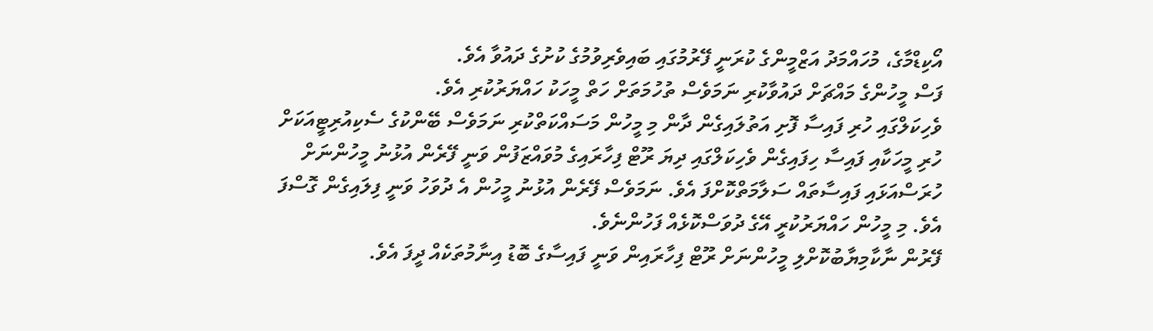އޯކިޑްމާގެ، މުހައްމަދު އަޒްމީންގެ ކުރަނީ ފޭރުމުގައި ބައިވެރިވުމުގެ ކުށުގެ ދައުވާ އެވެ.
ފަސް މީހުންގެ މައްޗަށް ދައުވާކުރި ނަމަވެސް ތުހުމަތަށް ހަތް މީހަކު ހައްޔަރުކުރި އެވެ.
ވެހިކަލްގައި ހުރި ފައިސާ ފޮށި އަތުލައިގެން ދާން މި މީހުން މަސައްކަތްކުރި ނަމަވެސް ބޭންކުގެ ސެކިއުރިޓީއަކަށް ހުރި މީހަކާއި ފައިސާ ހިފައިގެން ވެހިކަލްގައި ދިޔަ ރޫޓް ފިހާރައިގެ މުވައްޒަފުން ވަނީ ފޭރެން އުޅުނު މީހުންނަށް ހުރަސްއަޅައި ފައިސާތައް ސަލާމަތްކޮށްފަ އެވެ. ނަމަވެސް ފޭރެން އުޅުނު މީހުން އެ ދުވަހު ވަނީ ފިލައިގެން ގޮސްފަ އެވެ. މި މީހުން ހައްޔަރުކުރީ އޭގެ ދުވަސްކޮޅެއް ފަހުންނެވެ.
ފޭރުން ނާކާމިޔާބުކޮށްލި މީހުންނަށް ރޫޓް ފިހާރައިން ވަނީ ފައިސާގެ ބޮޑު އިނާމުތަކެއް ދީފަ އެވެ.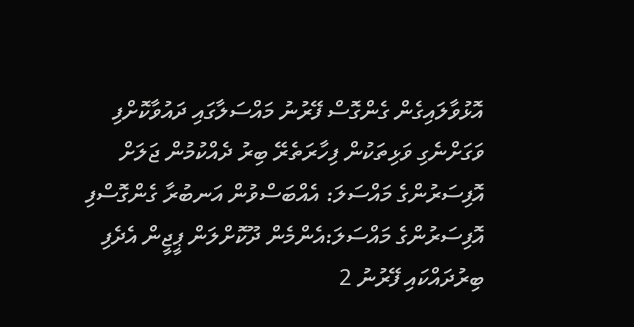އޮޅުވާލައިގެން ގެންގޮސް ފޭރުނު މައްސަލާގައި ދައުވާކޮށްފި
ވަގަށްނެގި ވަޅިތަކުން ފިހާރަތެރޭ ބިރު ދެއްކުމުން ޖަލަށް
އޮފިސަރުންގެ މައްސަލަ: އެއްބަސްވުން އަނބުރާ ގެންގޮސްފި
އޮފިސަރުންގެ މައްސަލަ:އެންމެން ދޫކޮށްލަން ޕީޖީން އެދެފި
ބިރުދައްކައި ފޭރުނު 2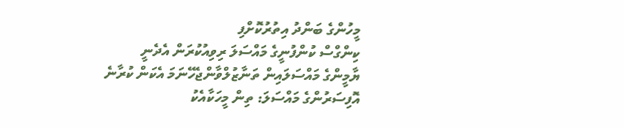މީހުންގެ ބަންދު އިތުރުކޮށްފި
ކިންގްސް ކުންފުނީގެ މައްސަލަ ރިވިއުކުރަން އެދެނީ
ޔާމީންގެ މައްސަލައިން ތަނާޒުލްވާންޖެހޭނަމަ އެކަން ކުރާނެ
އޮފިސަރުންގެ މައްސަލަ: ތިން މީހަކާއެކު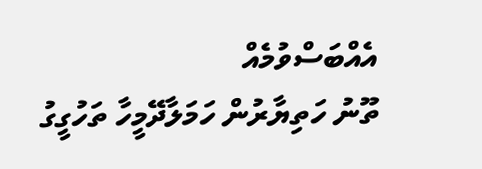އެއްބަސްވުމެއް
ތޫނު ހަތިޔާރުން ހަމަލާދޭމީހާ ތަހުގީގު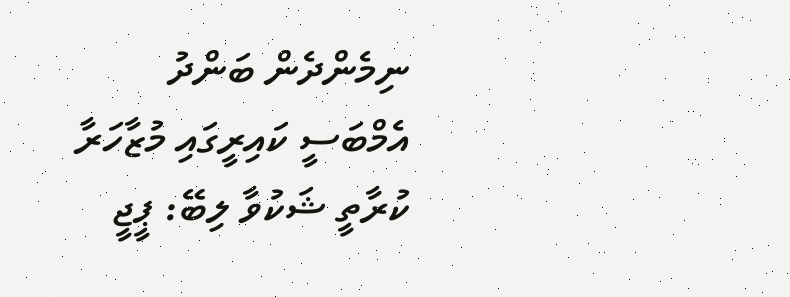ނިމެންދެން ބަންދު
އެމްބަސީ ކައިރީގައި މުޒާހަރާ ކުރާތީ ޝަކުވާ ލިބޭ: ޕީޖީ